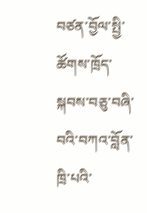བཙན་བྱོལ་སྤྱི་ཚོགས་ཁྲོད་སྐབས་བཅུ་བཞི་བའི་བཀའ་བློན་ཁྲི་པའི་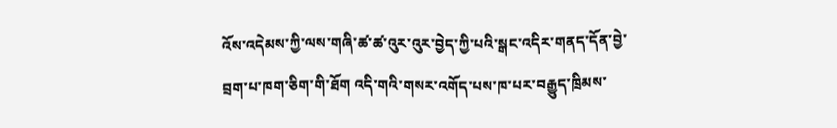འོས་འདེམས་ཀྱི་ལས་གཞི་ཚ་ཚ་འུར་འུར་བྱེད་ཀྱི་པའི་སྒང་འདིར་གནད་དོན་བྱེ་བྲག་པ་ཁག་ཅིག་གི་ཐོག འདི་གའི་གསར་འགོད་པས་ཁ་པར་བརྒྱུད་ཁྲིམས་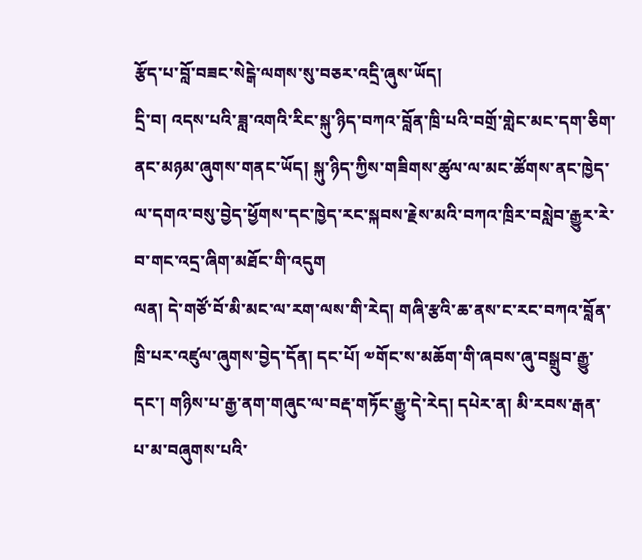རྩོད་པ་བློ་བཟང་སེངྒེ་ལགས་སུ་བཅར་འདྲི་ཞུས་ཡོད།
དྲི་བ། འདས་པའི་ཟླ་འགའི་རིང་སྐུ་ཉིད་བཀའ་བློན་ཁྲི་པའི་བགྲོ་གླེང་མང་དག་ཅིག་ནང་མཉམ་ཞུགས་གནང་ཡོད། སྐུ་ཉིད་ཀྱིས་གཟིགས་ཚུལ་ལ་མང་ཚོགས་ནང་ཁྱེད་ལ་དགའ་བསུ་བྱེད་ཕྱོགས་དང་ཁྱེད་རང་སྐབས་རྗེས་མའི་བཀའ་ཁྲིར་བསླེབ་རྒྱུར་རེ་བ་གང་འདྲ་ཞིག་མཐོང་གི་འདུག
ལན། དེ་གཙོ་བོ་མི་མང་ལ་རག་ལས་གི་རེད། གཞི་རྩའི་ཆ་ནས་ང་རང་བཀའ་བློན་ཁྲི་པར་འཛུལ་ཞུགས་བྱེད་དོན། དང་པོ། ༧གོང་ས་མཆོག་གི་ཞབས་ཞུ་བསྒྲུབ་རྒྱུ་དང་། གཉིས་པ་རྒྱ་ནག་གཞུང་ལ་བརྡ་གཏོང་རྒྱུ་དེ་རེད། དཔེར་ན། མི་རབས་རྒན་པ་མ་བཞུགས་པའི་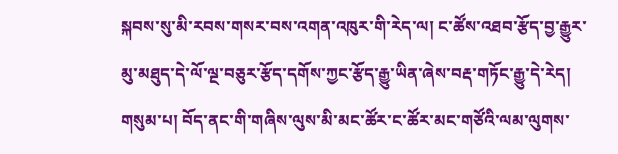སྐབས་སུ་མི་རབས་གསར་བས་འགན་འཁུར་གི་རེད་ལ། ང་ཚོས་འཐབ་རྩོད་བྱ་རྒྱུར་མུ་མཐུད་དེ་ལོ་ལྔ་བཅུར་རྩོད་དགོས་ཀྱང་རྩོད་རྒྱུ་ཡིན་ཞེས་བརྡ་གཏོང་རྒྱུ་དེ་རེད། གསུམ་པ། བོད་ནང་གི་གཞིས་ལུས་མི་མང་ཚོར་ང་ཚོར་མང་གཙོའི་ལམ་ལུགས་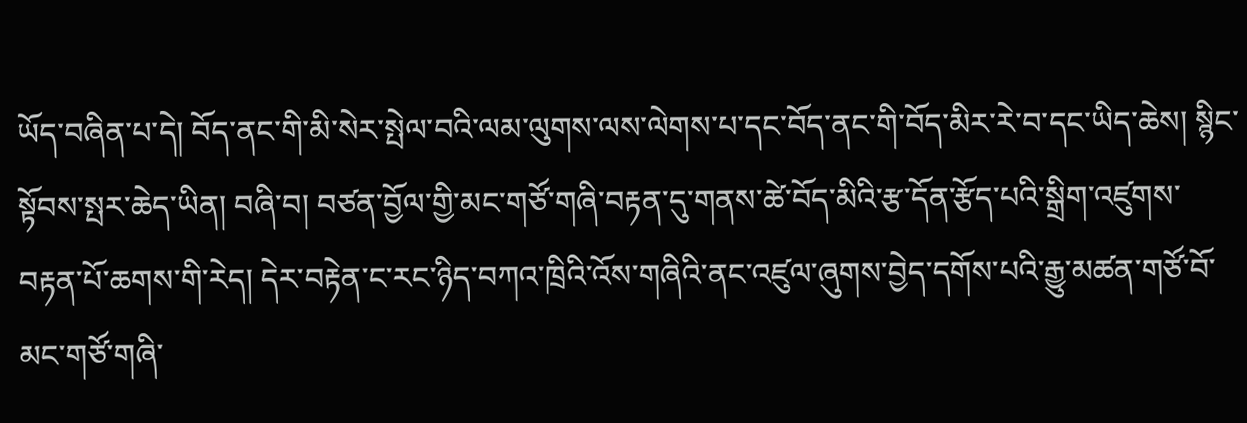ཡོད་བཞིན་པ་དེ། བོད་ནང་གི་མི་སེར་སྤེལ་བའི་ལམ་ལུགས་ལས་ལེགས་པ་དང་བོད་ནང་གི་བོད་མིར་རེ་བ་དང་ཡིད་ཆེས། སྙིང་སྟོབས་སྤར་ཆེད་ཡིན། བཞི་བ། བཙན་བྱོལ་གྱི་མང་གཙོ་གཞི་བརྟན་དུ་གནས་ཚེ་བོད་མིའི་རྩ་དོན་རྩོད་པའི་སྒྲིག་འཛུགས་བརྟན་པོ་ཆགས་གི་རེད། དེར་བརྟེན་ང་རང་ཉིད་བཀའ་ཁྲིའི་འོས་གཞིའི་ནང་འཛུལ་ཞུགས་བྱེད་དགོས་པའི་རྒྱུ་མཚན་གཙོ་བོ་མང་གཙོ་གཞི་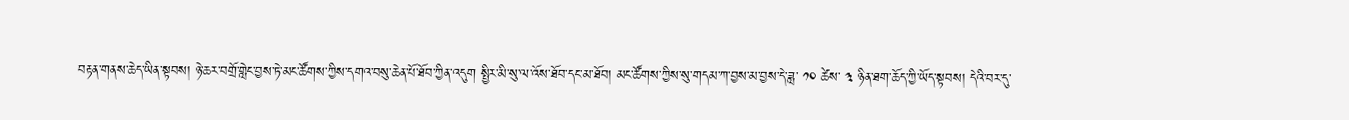བརྟན་གནས་ཆེད་ཡིན་སྟབས། ཉེ་ཆར་བགྲོ་གླེང་བྱས་ཏེ་མང་ཚོགས་ཀྱིས་དགའ་བསུ་ཆེན་པོ་ཐོབ་ཀྱིན་འདུག སྤྱིར་མི་སུ་ལ་འོས་ཐོབ་དང་མ་ཐོབ། མང་ཚོགས་ཀྱིས་སུ་གདམ་ཀ་བྱས་མ་བྱས་དེ་ཟླ་ ༡༠ ཚེས་ ༣ ཉིན་ཐག་ཆོད་ཀྱི་ཡོད་སྟབས། དེའི་བར་དུ་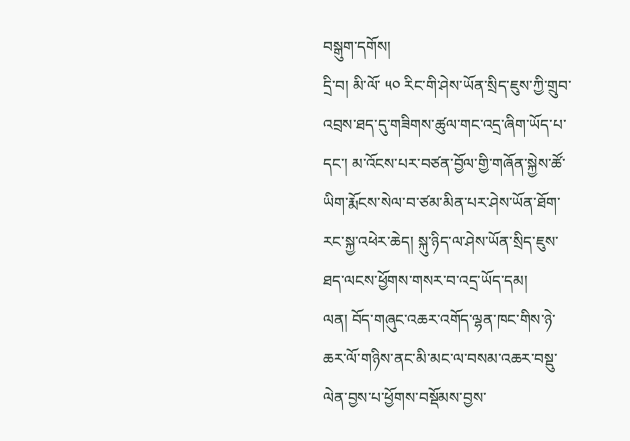བསྒུག་དགོས།
དྲི་བ། མི་ལོ་ ༥༠ རིང་གི་ཤེས་ཡོན་སྲིད་ཇུས་ཀྱི་གྲུབ་འབྲས་ཐད་དུ་གཟིགས་ཚུལ་གང་འདྲ་ཞིག་ཡོད་པ་དང་། མ་འོངས་པར་བཙན་བྱོལ་གྱི་གཞོན་སྐྱེས་ཚོ་ཡིག་རྨོངས་སེལ་བ་ཙམ་མིན་པར་ཤེས་ཡོན་ཐོག་རང་སྐྱ་འཕེར་ཆེད། སྐུ་ཉིད་ལ་ཤེས་ཡོན་སྲིད་ཇུས་ཐད་ལངས་ཕྱོགས་གསར་བ་འདྲ་ཡོད་དམ།
ལན། བོད་གཞུང་འཆར་འགོད་ལྷན་ཁང་གིས་ཉེ་ཆར་ལོ་གཉིས་ནང་མི་མང་ལ་བསམ་འཆར་བསྡུ་ལེན་བྱས་པ་ཕྱོགས་བསྡོམས་བྱས་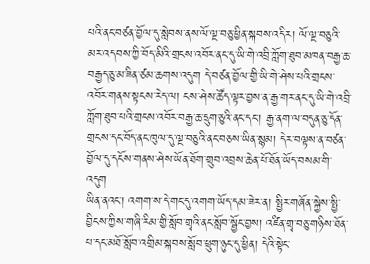པའི་ནང་བཙན་བྱོལ་དུ་སླེབས་ནས་ལོ་ལྔ་བཅུ་ཕྱིན་སྐབས་འདིར། ལོ་ལྔ་བཅུའི་མར་འདབས་ཀྱི་བོད་མིའི་གྲངས་འབོར་ནང་དུ་ཡི་གེ་འབྲི་ཀློག་ཐུབ་མཁན་བརྒྱ་ཆ་བརྒྱད་ཅུ་མ་ཟིན་ཙམ་ཆགས་འདུག དེ་བཙན་བྱོལ་གྱི་ཡི་གེ་ཤེས་པའི་གྲངས་འབོར་གནས་སྟངས་རེད་ལ། ངས་ཤེས་ཚོད་ལྟར་བྱས་ན་རྒྱ་གར་ནང་དུ་ཡི་གེ་འབྲི་ཀློག་ཐུབ་པའི་གྲངས་འབོར་བརྒྱ་ཆ་དྲུག་ཅུའི་ནང་དང་། རྒྱ་ནག་ལ་བདུན་ཅུ་དོན་གྲངས་དང་བོད་ནང་ཁུལ་དུ་ལྔ་བཅུའི་ནང་བཅས་ཡིན་སྙམ། དེར་བལྟས་ན་བཙན་བྱོལ་དུ་དངོས་གནས་ཤེས་ཡོན་ཐོག་གྲུབ་འབྲས་ཆེན་པོ་ཐོན་ཡོད་བསམ་གི་འདུག
ཡིན་ནའང་། འགག་ས་དེ་གང་དུ་འགག་ཡོད་དམ་ཟེར་ན། སྤྱིར་གཞོན་སྐྱེས་སྤྱི་བྱིངས་ཀྱིས་གཞི་རིམ་གྱི་སློབ་གྲྭའི་ནང་སློབ་སྦྱོང་བྱས། འཛིན་གྲྭ་བཅུ་གཉིས་ཐོན་པ་དང་མཐོ་སློབ་འགྲིམ་སྐབས་སློབ་ཕྲུག་ཉུང་དུ་ཕྱིན། དེའི་སྟེང་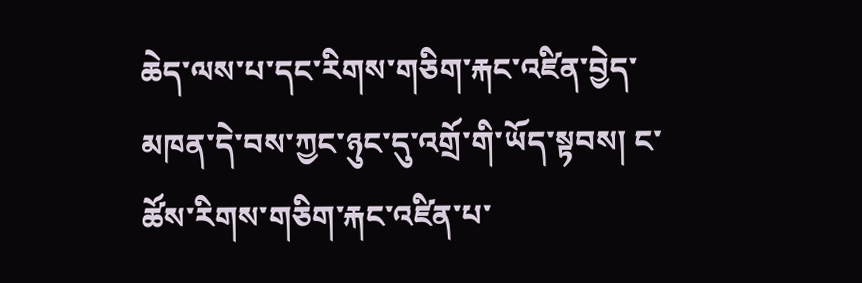ཆེད་ལས་པ་དང་རིགས་གཅིག་རྐང་འཛིན་བྱེད་མཁན་དེ་བས་ཀྱང་ཉུང་དུ་འགྲོ་གི་ཡོད་སྟབས། ང་ཚོས་རིགས་གཅིག་རྐང་འཛིན་པ་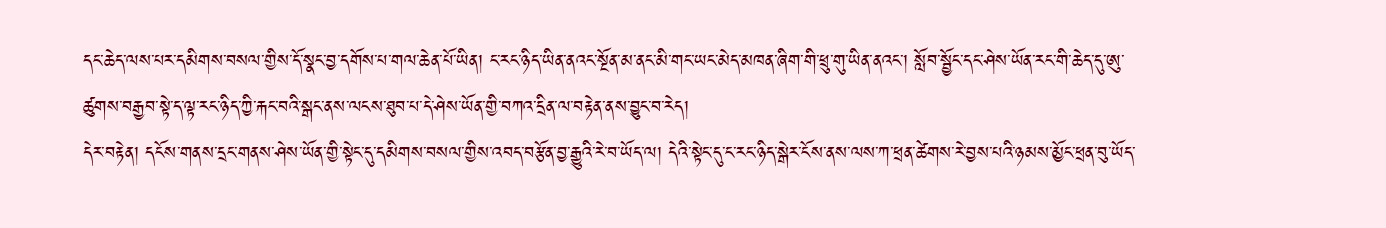དང་ཆེད་ལས་པར་དམིགས་བསལ་གྱིས་དོ་སྣང་བྱ་དགོས་པ་གལ་ཆེན་པོ་ཡིན། ང་རང་ཉིད་ཡིན་ནའང་སྔོན་མ་ནང་མི་གང་ཡང་མེད་མཁན་ཞིག་གི་ཕྲུ་གུ་ཡིན་ནའང་། སློབ་སྦྱོང་དང་ཤེས་ཡོན་རང་གི་ཆེད་དུ་ཨུ་ཚུགས་བརྒྱབ་སྟེ་ད་ལྟ་རང་ཉིད་ཀྱི་རྐང་བའི་སྒང་ནས་ལངས་ཐུབ་པ་དེ་ཤེས་ཡོན་གྱི་བཀའ་དྲིན་ལ་བརྟེན་ནས་བྱུང་བ་རེད།
དེར་བརྟེན། དངོས་གནས་དྲང་གནས་ཤེས་ཡོན་གྱི་སྟེང་དུ་དམིགས་བསལ་གྱིས་འབད་བརྩོན་བྱ་རྒྱུའི་རེ་བ་ཡོད་ལ། དེའི་སྟེང་དུ་ང་རང་ཉིད་སྒེར་ངོས་ནས་ལས་ཀ་ཕྲན་ཚེགས་རེ་བྱས་པའི་ཉམས་མྱོང་ཕྲན་བུ་ཡོད་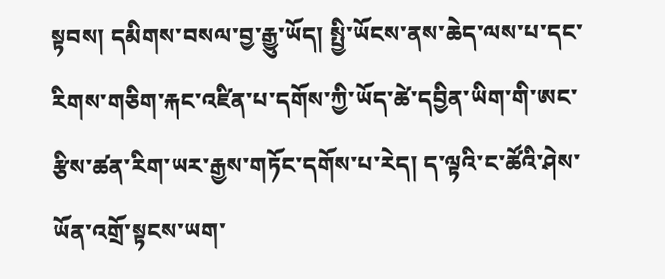སྟབས། དམིགས་བསལ་བྱ་རྒྱུ་ཡོད། སྤྱི་ཡོངས་ནས་ཆེད་ལས་པ་དང་རིགས་གཅིག་རྐང་འཛིན་པ་དགོས་ཀྱི་ཡོད་ཚེ་དབྱིན་ཡིག་གི་ཨང་རྩིས་ཚན་རིག་ཡར་རྒྱས་གཏོང་དགོས་པ་རེད། ད་ལྟའི་ང་ཚོའི་ཤེས་ཡོན་འགྲོ་སྟངས་ཡག་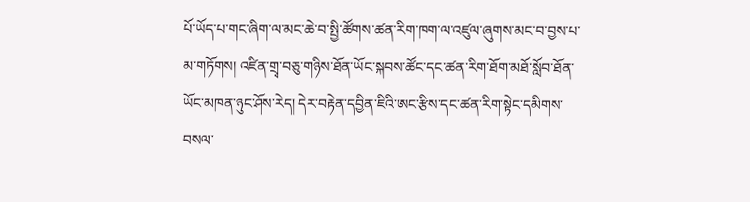པོ་ཡོད་པ་གང་ཞིག་ལ་མང་ཆེ་བ་སྤྱི་ཚོགས་ཚན་རིག་ཁག་ལ་འཛུལ་ཞུགས་མང་བ་བྱས་པ་མ་གཏོགས། འཛིན་གྲྭ་བཅུ་གཉིས་ཐོན་ཡོང་སྐབས་ཚོང་དང་ཚན་རིག་ཐོག་མཐོ་སློབ་ཐོན་ཡོང་མཁན་ཉུང་ཤོས་རེད། དེར་བརྟེན་དབྱིན་ཇིའི་ཨང་རྩིས་དང་ཚན་རིག་སྟེང་དམིགས་བསལ་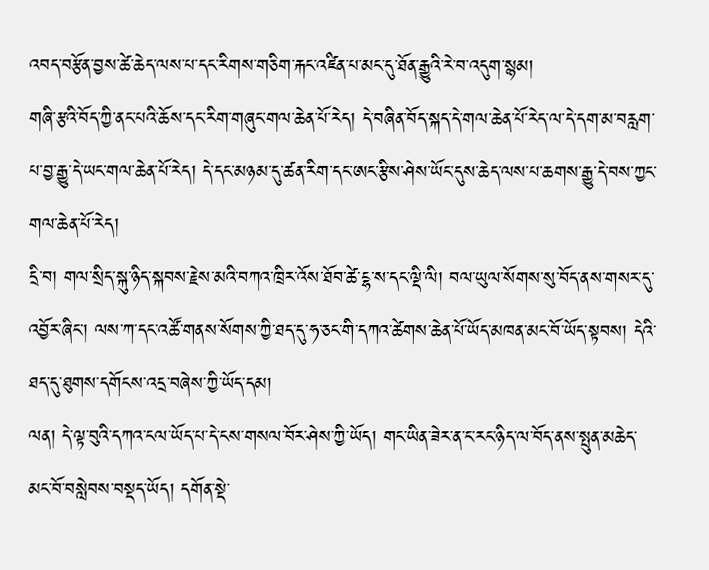འབད་བརྩོན་བྱས་ཚེ་ཆེད་ལས་པ་དང་རིགས་གཅིག་རྐང་འཛིན་པ་མང་དུ་ཐོན་རྒྱུའི་རེ་བ་འདུག་སྙམ།
གཞི་རྩའི་བོད་ཀྱི་ནང་པའི་ཆོས་དང་རིག་གཞུང་གལ་ཆེན་པོ་རེད། དེ་བཞིན་བོད་སྐད་དེ་གལ་ཆེན་པོ་རེད་ལ་དེ་དག་མ་བརླག་པ་བྱ་རྒྱུ་དེ་ཡང་གལ་ཆེན་པོ་རེད། དེ་དང་མཉམ་དུ་ཚན་རིག་དང་ཨང་རྩིས་ཤེས་ཡོང་དུས་ཆེད་ལས་པ་ཆགས་རྒྱུ་དེ་བས་ཀྱང་གལ་ཆེན་པོ་རེད།
དྲི་བ། གལ་སྲིད་སྐུ་ཉིད་སྐབས་རྗེས་མའི་བཀའ་ཁྲིར་འོས་ཐོབ་ཚེ་ངྷ་ས་དང་ལྡི་ལི། བལ་ཡུལ་སོགས་སུ་བོད་ནས་གསར་དུ་འབྱོར་ཞིང་། ལས་ཀ་དང་འཚོ་གནས་སོགས་ཀྱི་ཐད་དུ་ཧ་ཅང་གི་དཀའ་ཚེགས་ཆེན་པོ་ཡོད་མཁན་མང་བོ་ཡོད་སྟབས། དེའི་ཐད་དུ་ཐུགས་དགོངས་འདྲ་བཞེས་ཀྱི་ཡོད་དམ།
ལན། དེ་ལྟ་བུའི་དཀའ་ངལ་ཡོད་པ་དེ་ངས་གསལ་བོར་ཤེས་ཀྱི་ཡོད། གང་ཡིན་ཟེར་ན་ང་རང་ཉིད་ལ་བོད་ནས་སྤུན་མཆེད་མང་བོ་བསླེབས་བསྡད་ཡོད། དགོན་སྡེ་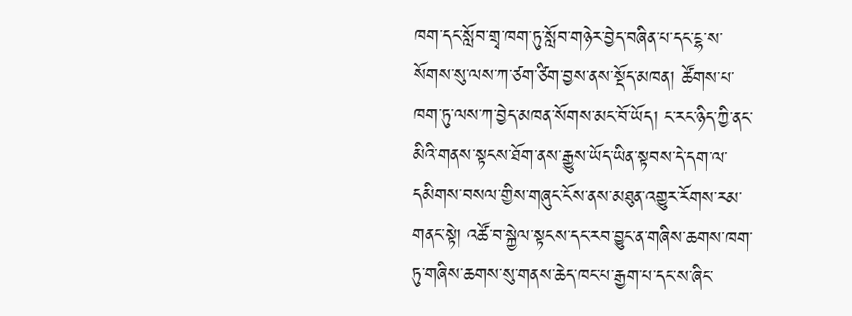ཁག་དང་སློབ་གྲྭ་ཁག་ཏུ་སློབ་གཉེར་བྱེད་བཞིན་པ་དང་ངྷ་ས་སོགས་སུ་ལས་ཀ་ཙག་ཙིག་བྱས་ནས་སྡོད་མཁན། ཚོགས་པ་ཁག་ཏུ་ལས་ཀ་བྱེད་མཁན་སོགས་མང་བོ་ཡོད། ང་རང་ཉིད་ཀྱི་ནང་མིའི་གནས་སྟངས་ཐོག་ནས་རྒྱུས་ཡོད་ཡིན་སྟབས་དེ་དག་ལ་དམིགས་བསལ་གྱིས་གཞུང་ངོས་ནས་མཐུན་འགྱུར་རོགས་རམ་གནང་སྟེ། འཚོ་བ་སྐྱེལ་སྟངས་དང་རབ་བྱུང་ན་གཞིས་ཆགས་ཁག་ཏུ་གཞིས་ཆགས་སུ་གནས་ཆེད་ཁང་པ་རྒྱག་པ་དང་ས་ཞིང་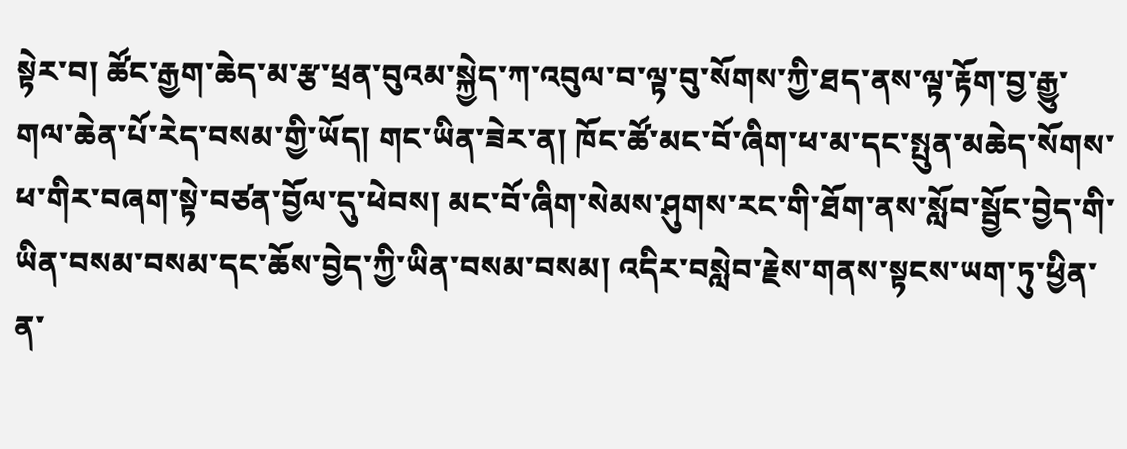སྟེར་བ། ཚོང་རྒྱག་ཆེད་མ་རྩ་ཕྲན་བུའམ་སྐྱེད་ཀ་འབུལ་བ་ལྟ་བུ་སོགས་ཀྱི་ཐད་ནས་ལྟ་རྟོག་བྱ་རྒྱུ་གལ་ཆེན་པོ་རེད་བསམ་གྱི་ཡོད། གང་ཡིན་ཟེར་ན། ཁོང་ཚོ་མང་བོ་ཞིག་ཕ་མ་དང་སྤུན་མཆེད་སོགས་ཕ་གིར་བཞག་སྟེ་བཙན་བྱོལ་དུ་ཕེབས། མང་བོ་ཞིག་སེམས་ཤུགས་རང་གི་ཐོག་ནས་སློབ་སྦྱོང་བྱེད་གི་ཡིན་བསམ་བསམ་དང་ཆོས་བྱེད་ཀྱི་ཡིན་བསམ་བསམ། འདིར་བསླེབ་རྗེས་གནས་སྟངས་ཡག་ཏུ་ཕྱིན་ན་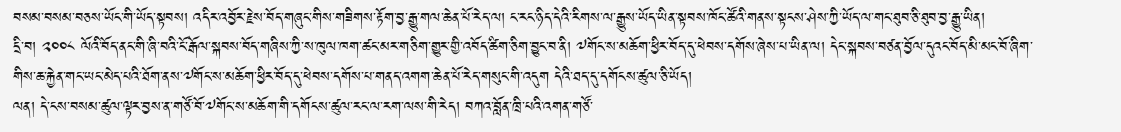བསམ་བསམ་བཅས་ཡོང་གི་ཡོད་སྟབས། འདིར་འབྱོར་རྗེས་བོད་གཞུང་གིས་གཟིགས་རྟོག་བྱ་རྒྱུ་གལ་ཆེན་པོ་རེད་ལ། ང་རང་ཉིད་དེའི་རིགས་ལ་རྒྱུས་ཡོད་ཡིན་སྟབས་ཁོང་ཚོའི་གནས་སྟངས་ཤེས་ཀྱི་ཡོད་ལ་གང་ཐུབ་ཅི་ཐུབ་བྱ་རྒྱུ་ཡིན།
དྲི་བ། ༢༠༠༨ ལོའི་བོད་ནང་གི་ཞི་བའི་ངོ་རྒོལ་སྐབས་བོད་གཞིས་ཀྱི་ས་ཁུལ་ཁག་ཚང་མར་གཅིག་གྱུར་གྱི་འབོད་ཚིག་ཅིག་བྱུང་བ་ནི། ༧གོང་ས་མཆོག་ཕྱིར་བོད་དུ་ཕེབས་དགོས་ཞེས་པ་ཡིན་ལ། དེང་སྐབས་བཙན་བྱོལ་དུའང་བོད་མི་མང་བོ་ཞིག་གིས་ཆ་རྐྱེན་གང་ཡང་མེད་པའི་ཐོག་ནས་༧གོང་ས་མཆོག་ཕྱིར་བོད་དུ་ཕེབས་དགོས་པ་གནད་འགག་ཆེན་པོ་རེད་གསུང་གི་འདུག དེའི་ཐད་དུ་དགོངས་ཚུལ་ཅི་ཡོད།
ལན། དེ་ངས་བསམ་ཚུལ་ལྟར་བྱས་ན་གཙོ་བོ་༧གོང་ས་མཆོག་གི་དགོངས་ཚུལ་རང་ལ་རག་ལས་གི་རེད། བཀའ་བློན་ཁྲི་པའི་འགན་གཙོ་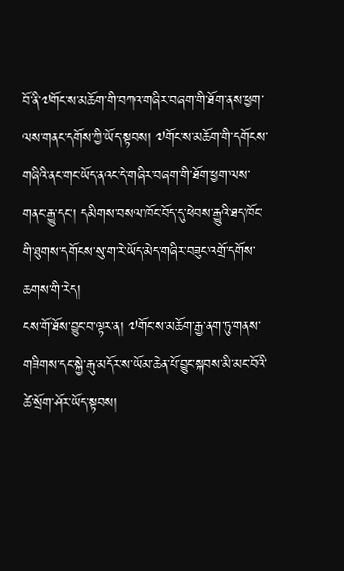བོ་ནི་༧གོང་ས་མཆོག་གི་བཀའ་གཞིར་བཞག་གི་ཐོག་ནས་ཕྱག་ལས་གནང་དགོས་ཀྱི་ཡོད་སྟབས། ༧གོང་ས་མཆོག་གི་དགོངས་གཞིའི་ནང་གང་ཡོད་ནའང་དེ་གཞིར་བཞག་གི་ཐོག་ཕྱག་ལས་གནང་རྒྱུ་དང་། དམིགས་བསལ་ཁོང་བོད་དུ་ཕེབས་རྒྱུའི་ཐད་ཁོང་གི་ཐུགས་དགོངས་སུ་ག་རེ་ཡོད་མེད་གཞིར་བཟུང་འགྲོ་དགོས་ཆགས་གི་རེད།
ངས་གོ་ཐོས་བྱུང་བ་ལྟར་ན། ༧གོང་ས་མཆོག་རྒྱ་ནག་ཏུ་གནས་གཟིགས་དང་སྐྱེ་རྒུ་མདོར་ས་ཡོམ་ཆེན་པོ་བྱུང་སྐབས་མི་མང་བོའི་ཚེ་སྲོག་ཤོར་ཡོད་སྟབས།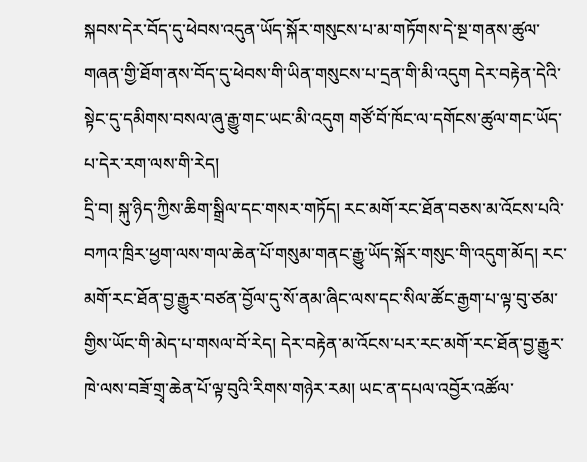སྐབས་དེར་བོད་དུ་ཕེབས་འདུན་ཡོད་སྐོར་གསུངས་པ་མ་གཏོགས་དེ་སྔ་གནས་ཚུལ་གཞན་གྱི་ཐོག་ནས་བོད་དུ་ཕེབས་གི་ཡིན་གསུངས་པ་དྲན་གི་མི་འདུག དེར་བརྟེན་དེའི་སྟེང་དུ་དམིགས་བསལ་ཞུ་རྒྱུ་གང་ཡང་མི་འདུག གཙོ་བོ་ཁོང་ལ་དགོངས་ཚུལ་གང་ཡོད་པ་དེར་རག་ལས་གི་རེད།
དྲི་བ། སྐུ་ཉིད་ཀྱིས་ཆིག་སྒྲིལ་དང་གསར་གཏོད། རང་མགོ་རང་ཐོན་བཅས་མ་འོངས་པའི་བཀའ་ཁྲིར་ཕྱག་ལས་གལ་ཆེན་པོ་གསུམ་གནང་རྒྱུ་ཡོད་སྐོར་གསུང་གི་འདུག་མོད། རང་མགོ་རང་ཐོན་བྱ་རྒྱུར་བཙན་བྱོལ་དུ་སོ་ནམ་ཞིང་ལས་དང་སིལ་ཚོང་རྒྱག་པ་ལྟ་བུ་ཙམ་གྱིས་ཡོང་གི་མེད་པ་གསལ་བོ་རེད། དེར་བརྟེན་མ་འོངས་པར་རང་མགོ་རང་ཐོན་བྱ་རྒྱུར་ཁེ་ལས་བཟོ་གྲྭ་ཆེན་པོ་ལྟ་བུའི་རིགས་གཉེར་རམ། ཡང་ན་དཔལ་འབྱོར་འཚོལ་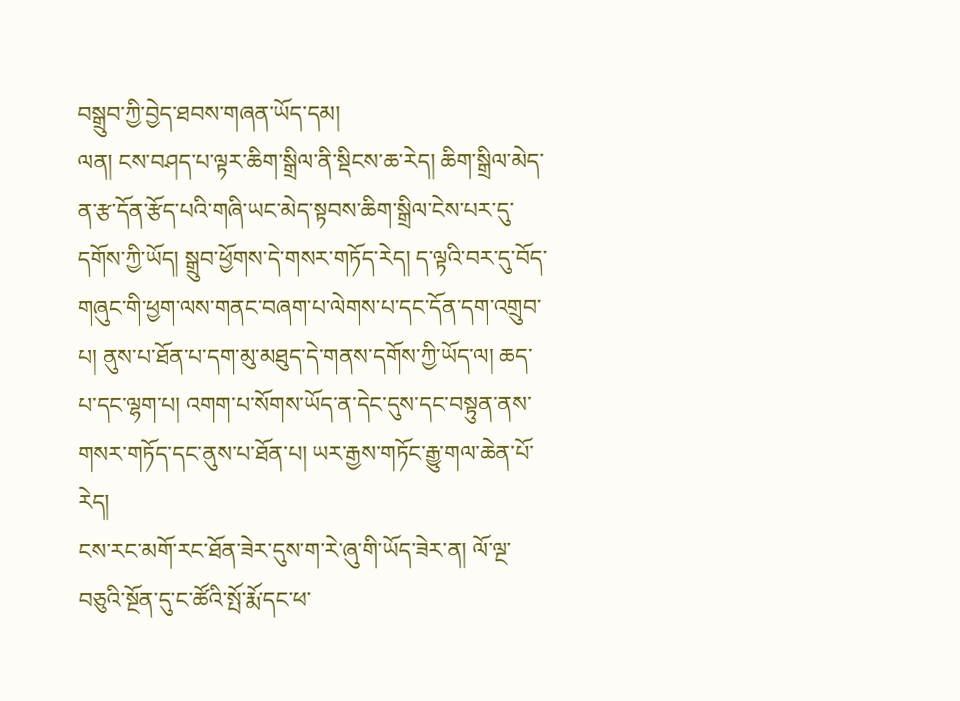བསྒྲུབ་ཀྱི་བྱེད་ཐབས་གཞན་ཡོད་དམ།
ལན། ངས་བཤད་པ་ལྟར་ཆིག་སྒྲིལ་ནི་སྡིངས་ཆ་རེད། ཆིག་སྒྲིལ་མེད་ན་རྩ་དོན་རྩོད་པའི་གཞི་ཡང་མེད་སྟབས་ཆིག་སྒྲིལ་ངེས་པར་དུ་དགོས་ཀྱི་ཡོད། སྒྲུབ་ཕྱོགས་དེ་གསར་གཏོད་རེད། ད་ལྟའི་བར་དུ་བོད་གཞུང་གི་ཕྱག་ལས་གནང་བཞག་པ་ལེགས་པ་དང་དོན་དག་འགྲུབ་པ། ནུས་པ་ཐོན་པ་དག་མུ་མཐུད་དེ་གནས་དགོས་ཀྱི་ཡོད་ལ། ཆད་པ་དང་ལྷག་པ། འགག་པ་སོགས་ཡོད་ན་དེང་དུས་དང་བསྟུན་ནས་གསར་གཏོད་དང་ནུས་པ་ཐོན་པ། ཡར་རྒྱས་གཏོང་རྒྱུ་གལ་ཆེན་པོ་རེད།
ངས་རང་མགོ་རང་ཐོན་ཟེར་དུས་ག་རེ་ཞུ་གི་ཡོད་ཟེར་ན། ལོ་ལྔ་བཅུའི་སྔོན་དུ་ང་ཚོའི་སྤོ་རྨོ་དང་ཕ་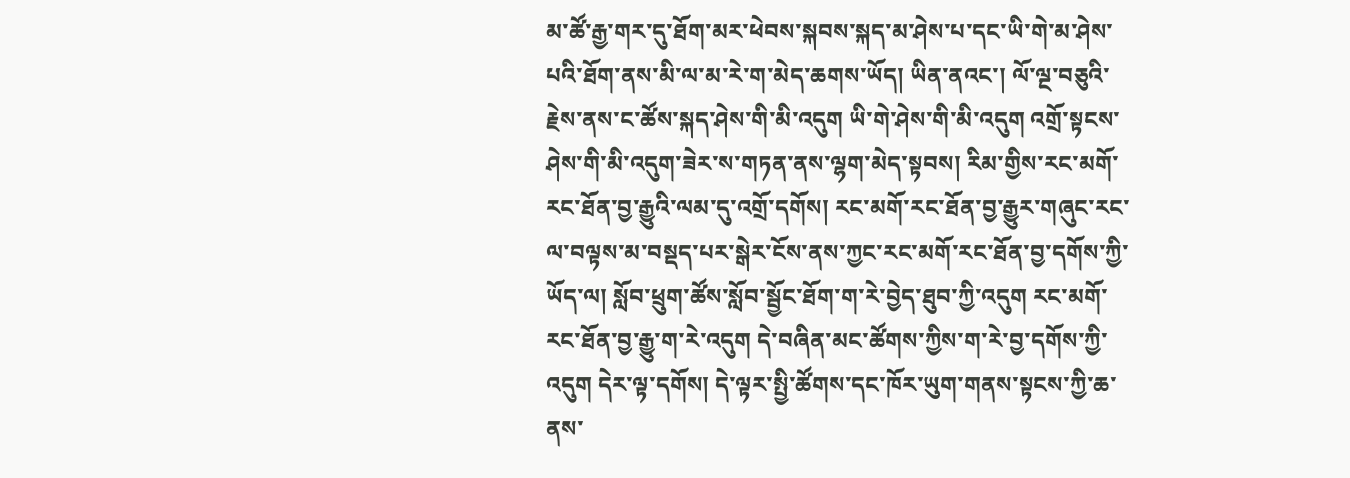མ་ཚོ་རྒྱ་གར་དུ་ཐོག་མར་ཕེབས་སྐབས་སྐད་མ་ཤེས་པ་དང་ཡི་གེ་མ་ཤེས་པའི་ཐོག་ནས་མི་ལ་མ་རེ་ག་མེད་ཆགས་ཡོད། ཡིན་ནའང་། ལོ་ལྔ་བཅུའི་རྗེས་ནས་ང་ཚོས་སྐད་ཤེས་གི་མི་འདུག ཡི་གེ་ཤེས་གི་མི་འདུག འགྲོ་སྟངས་ཤེས་གི་མི་འདུག་ཟེར་ས་གཏན་ནས་ལྷག་མེད་སྟབས། རིམ་གྱིས་རང་མགོ་རང་ཐོན་བྱ་རྒྱུའི་ལམ་དུ་འགྲོ་དགོས། རང་མགོ་རང་ཐོན་བྱ་རྒྱུར་གཞུང་རང་ལ་བལྟས་མ་བསྡད་པར་སྒེར་ངོས་ནས་ཀྱང་རང་མགོ་རང་ཐོན་བྱ་དགོས་ཀྱི་ཡོད་ལ། སློབ་ཕྲུག་ཚོས་སློབ་སྦྱོང་ཐོག་ག་རེ་བྱེད་ཐུབ་ཀྱི་འདུག རང་མགོ་རང་ཐོན་བྱ་རྒྱུ་ག་རེ་འདུག དེ་བཞིན་མང་ཚོགས་ཀྱིས་ག་རེ་བྱ་དགོས་ཀྱི་འདུག དེར་ལྟ་དགོས། དེ་ལྟར་སྤྱི་ཚོགས་དང་ཁོར་ཡུག་གནས་སྟངས་ཀྱི་ཆ་ནས་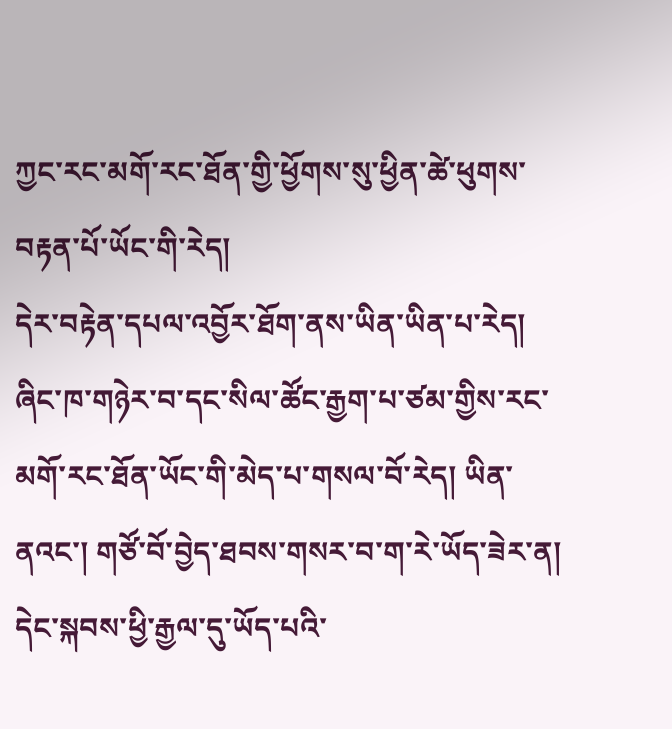ཀྱང་རང་མགོ་རང་ཐོན་གྱི་ཕྱོགས་སུ་ཕྱིན་ཚེ་ཕུགས་བརྟན་པོ་ཡོང་གི་རེད།
དེར་བརྟེན་དཔལ་འབྱོར་ཐོག་ནས་ཡིན་ཡིན་པ་རེད། ཞིང་ཁ་གཉེར་བ་དང་སིལ་ཚོང་རྒྱག་པ་ཙམ་གྱིས་རང་མགོ་རང་ཐོན་ཡོང་གི་མེད་པ་གསལ་བོ་རེད། ཡིན་ནའང་། གཙོ་བོ་བྱེད་ཐབས་གསར་བ་ག་རེ་ཡོད་ཟེར་ན། དེང་སྐབས་ཕྱི་རྒྱལ་དུ་ཡོད་པའི་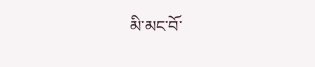མི་མང་བོ་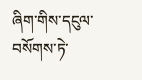ཞིག་གིས་དངུལ་བསོགས་ཏེ་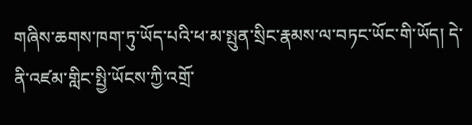གཞིས་ཆགས་ཁག་ཏུ་ཡོད་པའི་ཕ་མ་སྤུན་སྲིང་རྣམས་ལ་བཏང་ཡོང་གི་ཡོད། དེ་ནི་འཛམ་གླིང་སྤྱི་ཡོངས་ཀྱི་འགྲོ་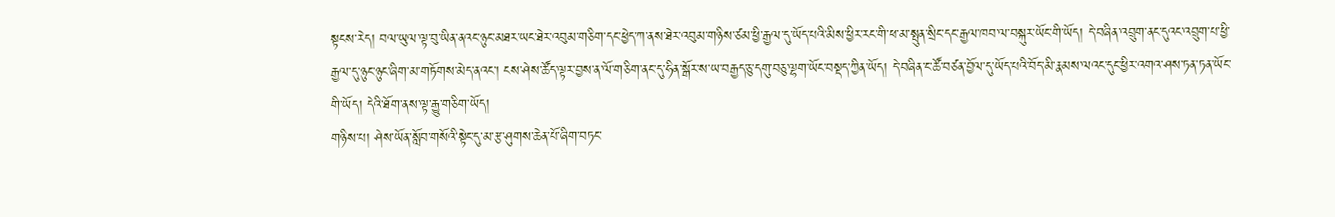སྟངས་རེད། བལ་ཡུལ་ལྟ་བུ་ཡིན་ནའང་ཉུང་མཐར་ཡང་ཐེར་འབུམ་གཅིག་དང་ཕྱེད་ཀ་ནས་ཐེར་འབུམ་གཉིས་ཙམ་ཕྱི་རྒྱལ་དུ་ཡོད་པའི་མིས་ཕྱིར་རང་གི་ཕ་མ་སྤུན་སྲིང་དང་རྒྱལ་ཁབ་ལ་བསྐུར་ཡོང་གི་ཡོད། དེ་བཞིན་འབྲུག་ནང་དུའང་འབྲུག་པ་ཕྱི་རྒྱལ་དུ་ཉུང་ཉུང་ཞིག་མ་གཏོགས་མེད་ནའང་། ངས་ཤེས་ཚོད་ལྟར་བྱས་ན་ལོ་གཅིག་ནང་དུ་ཧིན་སྒོར་ས་ཡ་བརྒྱད་ཅུ་དགུ་བཅུ་ལྷག་ཡོང་བསྡད་ཀྱིན་ཡོད། དེ་བཞིན་ང་ཚོ་བཙན་བྱོལ་དུ་ཡོད་པའི་བོད་མི་རྣམས་ལའང་དུང་ཕྱིར་འགའ་ཤས་ཏན་ཏན་ཡོང་གི་ཡོད། དེའི་ཐོག་ནས་ལྟ་རྒྱུ་གཅིག་ཡོད།
གཉིས་པ། ཤེས་ཡོན་སློབ་གསོའི་སྟེང་དུ་མ་རྩ་ཤུགས་ཆེན་པོ་ཞིག་བཏང་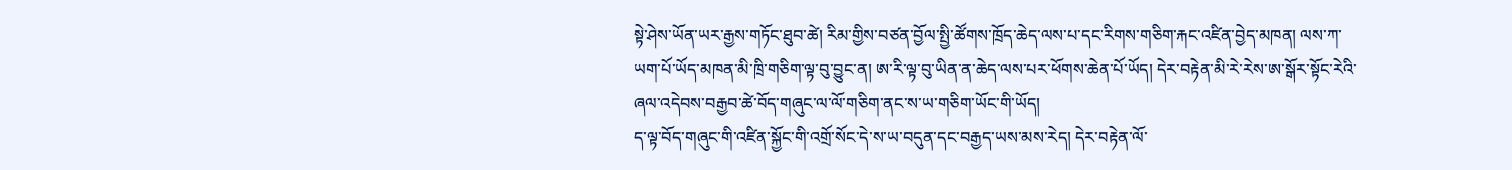སྟེ་ཤེས་ཡོན་ཡར་རྒྱས་གཏོང་ཐུབ་ཚེ། རིམ་གྱིས་བཙན་བྱོལ་སྤྱི་ཚོགས་ཁྲོད་ཆེད་ལས་པ་དང་རིགས་གཅིག་རྐང་འཛིན་བྱེད་མཁན། ལས་ཀ་ཡག་པོ་ཡོད་མཁན་མི་ཁྲི་གཅིག་ལྟ་བུ་བྱུང་ན། ཨ་རི་ལྟ་བུ་ཡིན་ན་ཆེད་ལས་པར་ཕོགས་ཆེན་པོ་ཡོད། དེར་བརྟེན་མི་རེ་རེས་ཨ་སྒོར་སྟོང་རེའི་ཞལ་འདེབས་བརྒྱབ་ཚེ་བོད་གཞུང་ལ་ལོ་གཅིག་ནང་ས་ཡ་གཅིག་ཡོང་གི་ཡོད།
ད་ལྟ་བོད་གཞུང་གི་འཛིན་སྐྱོང་གི་འགྲོ་སོང་དེ་ས་ཡ་བདུན་དང་བརྒྱད་ཡས་མས་རེད། དེར་བརྟེན་ལོ་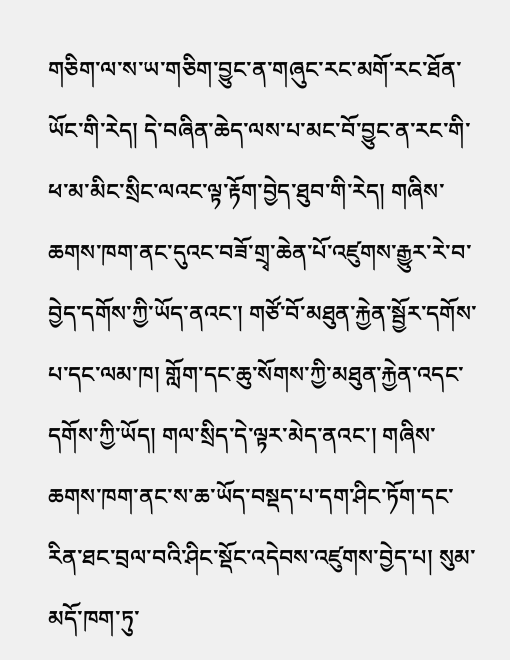གཅིག་ལ་ས་ཡ་གཅིག་བྱུང་ན་གཞུང་རང་མགོ་རང་ཐོན་ཡོང་གི་རེད། དེ་བཞིན་ཆེད་ལས་པ་མང་བོ་བྱུང་ན་རང་གི་ཕ་མ་མིང་སྲིང་ལའང་ལྟ་རྟོག་བྱེད་ཐུབ་གི་རེད། གཞིས་ཆགས་ཁག་ནང་དུའང་བཟོ་གྲྭ་ཆེན་པོ་འཛུགས་རྒྱུར་རེ་བ་བྱེད་དགོས་ཀྱི་ཡོད་ནའང་། གཙོ་བོ་མཐུན་རྐྱེན་སྦྱོར་དགོས་པ་དང་ལམ་ཁ། གློག་དང་ཆུ་སོགས་ཀྱི་མཐུན་རྐྱེན་འདང་དགོས་ཀྱི་ཡོད། གལ་སྲིད་དེ་ལྟར་མེད་ནའང་། གཞིས་ཆགས་ཁག་ནང་ས་ཆ་ཡོད་བསྡད་པ་དག་ཤིང་ཏོག་དང་རིན་ཐང་བྲལ་བའི་ཤིང་སྡོང་འདེབས་འཛུགས་བྱེད་པ། སུམ་མདོ་ཁག་ཏུ་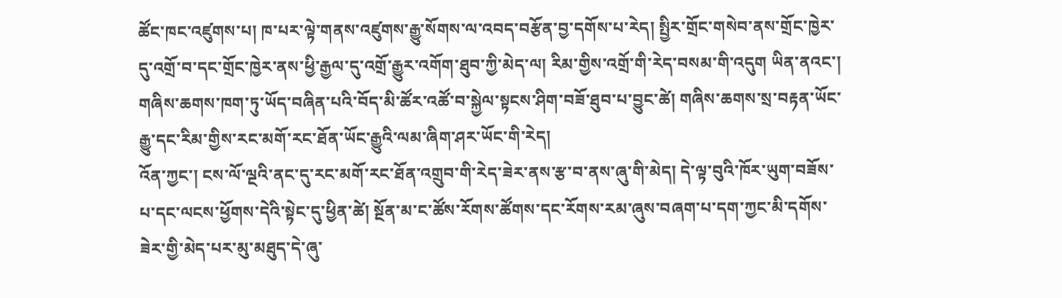ཚོང་ཁང་འཛུགས་པ། ཁ་པར་ལྟེ་གནས་འཛུགས་རྒྱུ་སོགས་ལ་འབད་བརྩོན་བྱ་དགོས་པ་རེད། སྤྱིར་གྲོང་གསེབ་ནས་གྲོང་ཁྱེར་དུ་འགྲོ་བ་དང་གྲོང་ཁྱེར་ནས་ཕྱི་རྒྱལ་དུ་འགྲོ་རྒྱུར་འགོག་ཐུབ་ཀྱི་མེད་ལ། རིམ་གྱིས་འགྲོ་གི་རེད་བསམ་གི་འདུག ཡིན་ནའང་། གཞིས་ཆགས་ཁག་ཏུ་ཡོད་བཞིན་པའི་བོད་མི་ཚོར་འཚོ་བ་སྐྱེལ་སྟངས་ཤིག་བཟོ་ཐུབ་པ་བྱུང་ཚེ། གཞིས་ཆགས་སྲ་བརྟན་ཡོང་རྒྱུ་དང་རིམ་གྱིས་རང་མགོ་རང་ཐོན་ཡོང་རྒྱུའི་ལམ་ཞིག་ཤར་ཡོང་གི་རེད།
འོན་ཀྱང་། ངས་ལོ་ལྔའི་ནང་དུ་རང་མགོ་རང་ཐོན་འགྲུབ་གི་རེད་ཟེར་ནས་རྩ་བ་ནས་ཞུ་གི་མེད། དེ་ལྟ་བུའི་ཁོར་ཡུག་བཟོས་པ་དང་ལངས་ཕྱོགས་དེའི་སྟེང་དུ་ཕྱིན་ཚེ། སྔོན་མ་ང་ཚོས་རོགས་ཚོགས་དང་རོགས་རམ་ཞུས་བཞག་པ་དག་ཀྱང་མི་དགོས་ཟེར་གྱི་མེད་པར་མུ་མཐུད་དེ་ཞུ་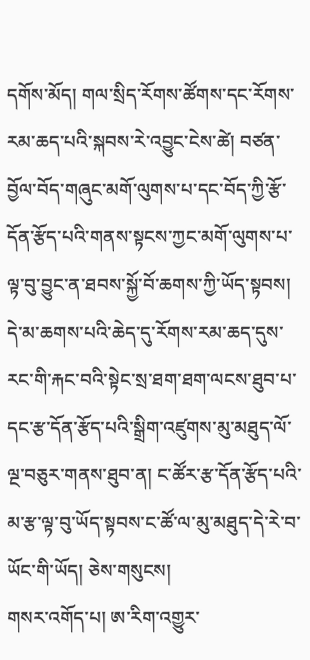དགོས་མོད། གལ་སྲིད་རོགས་ཚོགས་དང་རོགས་རམ་ཆད་པའི་སྐབས་རེ་འབྱུང་ངེས་ཚེ། བཙན་བྱོལ་བོད་གཞུང་མགོ་ལུགས་པ་དང་བོད་ཀྱི་རྩོ་དོན་རྩོད་པའི་གནས་སྟངས་ཀྱང་མགོ་ལུགས་པ་ལྟ་བུ་བྱུང་ན་ཐབས་སྐྱོ་བོ་ཆགས་ཀྱི་ཡོད་སྟབས། དེ་མ་ཆགས་པའི་ཆེད་དུ་རོགས་རམ་ཆད་དུས་རང་གི་རྐང་བའི་སྟེང་སྲ་ཐག་ཐག་ལངས་ཐུབ་པ་དང་རྩ་དོན་རྩོད་པའི་སྒྲིག་འཛུགས་མུ་མཐུད་ལོ་ལྔ་བཅུར་གནས་ཐུབ་ན། ང་ཚོར་རྩ་དོན་རྩོད་པའི་མ་རྩ་ལྟ་བུ་ཡོད་སྟབས་ང་ཚོ་ལ་མུ་མཐུད་དེ་རེ་བ་ཡོང་གི་ཡོད། ཅེས་གསུངས།
གསར་འགོད་པ། ཨ་རིག་འགྱུར་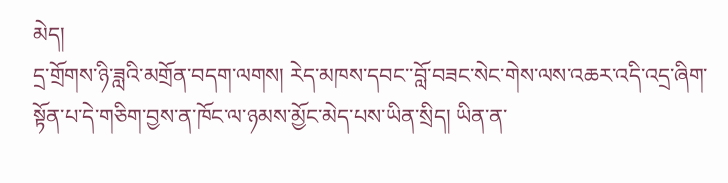མེད།
དྲ་གྲོགས་ཉི་ཟླའི་མགྲོན་བདག་ལགས། རེད་མཁས་དབང་་བློ་བཟང་སེང་གེས་ལས་འཆར་འདི་འདྲ་ཞིག་སྟོན་པ་དེ་གཅིག་བྱས་ན་ཁོང་ལ་ཉམས་མྱོང་མེད་པས་ཡིན་སྲིད། ཡིན་ན་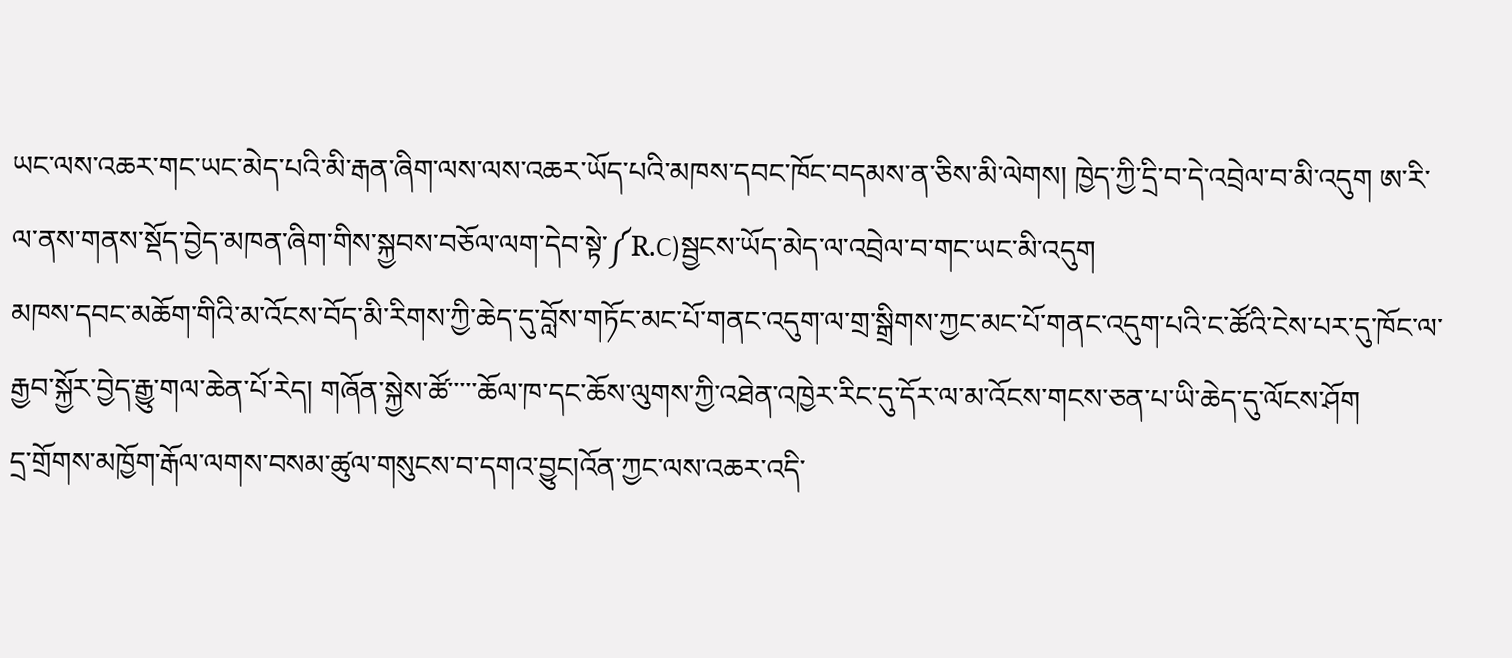ཡང་ལས་འཆར་གང་ཡང་མེད་པའི་མི་རྒན་ཞིག་ལས་ལས་འཆར་ཡོད་པའི་མཁས་དབང་ཁོང་བདམས་ན་ཅིས་མི་ལེགས། ཁྱེད་ཀྱི་དྲི་བ་དེ་འབྲེལ་བ་མི་འདུག ཨ་རི་ལ་ནས་གནས་སྡོད་བྱེད་མཁན་ཞིག་གིས་སྐྱབས་བཅོལ་ལག་དེབ་སྟེ་༼R.C)སྦྱངས་ཡོད་མེད་ལ་འབྲེལ་བ་གང་ཡང་མི་འདུག
མཁས་དབང་མཆོག་གིའི་མ་འོངས་བོད་མི་རིགས་ཀྱི་ཆེད་དུ་བློས་གཏོང་མང་པོ་གནང་འདུག་ལ་གྲ་སྒྲིགས་ཀྱང་མང་པོ་གནང་འདུག་པའི་ང་ཚོའི་ངེས་པར་དུ་ཁོང་ལ་རྒྱབ་སྐྱོར་བྱེད་རྒྱུ་གལ་ཆེན་པོ་རེད། གཞོན་སྐྱེས་ཚོ་་་་་ཆོལ་ཁ་དང་ཆོས་ལུགས་ཀྱི་འཐེན་འཁྱེར་རིང་དུ་དོར་ལ་མ་འོངས་གངས་ཅན་པ་ཡི་ཆེད་དུ་ལོངས་ཤོག
དྲ་གྲོགས་མཁྱོག་རྒོལ་ལགས་བསམ་ཚུལ་གསུངས་བ་དགའ་བྱུང།འོན་ཀྱང་ལས་འཆར་འདི་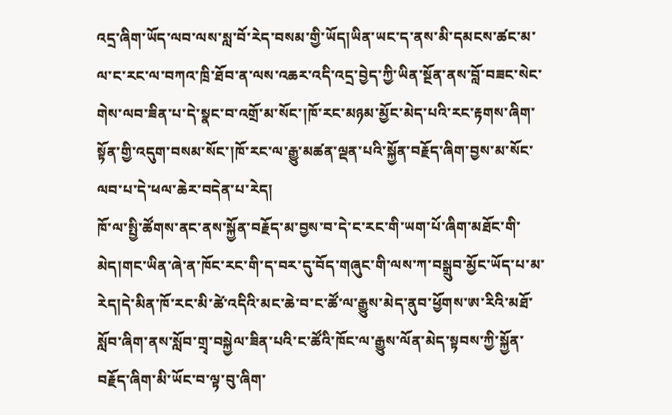འདྲ་ཞིག་ཡོད་ལབ་ལས་སླ་བོ་རེད་བསམ་གྱི་ཡོད།ཡིན་ཡང་ད་ནས་མི་དམངས་ཚང་མ་ལ་ང་རང་ལ་བཀའ་ཁྲི་ཐོབ་ན་ལས་འཆར་འདི་འདྲ་བྱེད་ཀྱི་ཡིན་སྔོན་ནས་བློ་བཟང་སེང་གེས་ལབ་ཟིན་པ་དེ་སྣང་བ་འགྲོ་མ་སོང་།ཁོ་རང་མཉམ་མྱོང་མེད་པའི་རང་རྟགས་ཞིག་སྟོན་གྱི་འདུག་བསམ་སོང་།ཁོ་རང་ལ་རྒྱུ་མཚན་ལྡན་པའི་སྐྱོན་བརྗོད་ཞིག་བྱས་མ་སོང་ལབ་པ་དེ་ཕལ་ཆེར་བདེན་པ་རེད།
ཁོ་ལ་སྤྱི་ཚོགས་ནང་ནས་སྐྱོན་བརྗོད་མ་བྱས་བ་དེ་ང་རང་གི་ཡག་པོ་ཞིག་མཐོང་གི་མེད།གང་ཡིན་ཞེ་ན་ཁོང་རང་གི་ད་བར་དུ་བོད་གཞུང་གི་ལས་ཀ་བསྒྲུབ་མྱོང་ཡོད་པ་མ་རེད།དེ་མིན་ཁོ་རང་མི་ཚེ་འདིའི་མང་ཆེ་བ་ང་ཚོ་ལ་རྒྱུས་མེད་ནུབ་ཕྱོགས་ཨ་རིའི་མཐོ་སློབ་ཞིག་ནས་སློབ་གྲྭ་བསྐྱེལ་ཟིན་པའི་ང་ཚོའི་ཁོང་ལ་རྒྱུས་ལོན་མེད་སྟབས་ཀྱི་སྐྱོན་བརྗོད་ཞིག་མི་ཡོང་བ་ལྟ་བུ་ཞིག་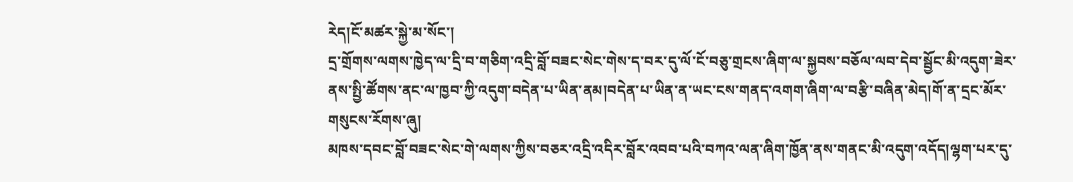རེད།ངོ་མཚར་སྐྱེ་མ་སོང་།
དྲ་གྲོགས་ལགས་ཁྱེད་ལ་དྲི་བ་གཅིག་འདྲི་བློ་བཟང་སེང་གེས་ད་བར་དུ་ལོ་ངོ་བཅུ་གྲངས་ཞིག་ལ་སྐྱབས་བཅོལ་ལབ་དེབ་སྦྱོང་མི་འདུག་ཟེར་ནས་སྤྱི་ཚོགས་ནང་ལ་ཁྱབ་ཀྱི་འདུག་བདེན་པ་ཡིན་ནམ།བདེན་པ་ཡིན་ན་ཡང་ངས་གནད་འགག་ཞིག་ལ་བརྩི་བཞིན་མེད།གོ་ན་དྲང་མོར་གསུངས་རོགས་ཞུ།
མཁས་དབང་བློ་བཟང་སེང་གེ་ལགས་ཀྱིས་བཅར་འདྲི་འདིར་བློར་འབབ་པའི་བཀའ་ལན་ཞིག་ཁྱོན་ནས་གནང་མི་འདུག་འདོད།ལྷག་པར་དུ་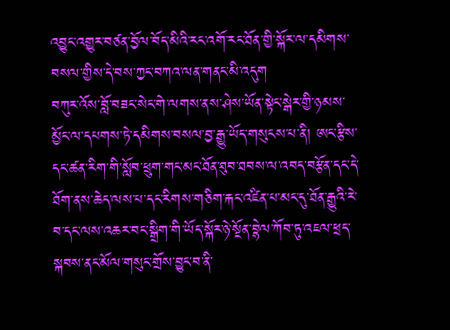འབྱུང་འགྱུར་བཙན་བྱོལ་བོད་མིའི་རང་འགོ་རང་ཐོན་གྱི་སྐོར་ལ་དམིགས་བསལ་གྱིས་དེ་བས་ཀྱང་བཀའ་ལན་གནང་མི་འདུག
བཀུར་འོས་བློ་བཟང་སེང་གེ་ལགས་ནས་ཤེས་ཡོན་སྟེང་སྒེར་གྱི་ཉམས་མྱོང་ལ་དཔགས་ཏེ་དམིགས་བསལ་བྱ་རྒྱུ་ཡོད་གསུངས་པ་ནི། ཨང་རྩིས་དང་ཚན་རིག་གི་སློབ་ཕྲུག་གང་མང་ཐོན་ཐུབ་ཐབས་ལ་འབད་བརྩོན་དང་དེ་ཐོག་ནས་ཆེད་ལས་པ་དང་རིགས་གཅིག་རྐང་འཛིན་པ་མང་དུ་ཐོན་རྒྱུའི་རེ་བ་དང་ལས་འཆར་བང་སྒྲིག་གི་ཡོད་སྐོར་ཉེ་སྔོན་བྷེལ་ཀོབ་ཏུ་འཇལ་ཕྲད་སྐབས་ནང་མོལ་གསུང་གྲོས་བྱུང་བ་ནི་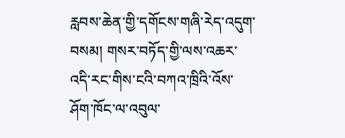རླབས་ཆེན་གྱི་དགོངས་གཞི་རེད་འདུག་བསམ། གསར་བཏོད་གྱི་ལས་འཆར་འདི་རང་གིས་ངའི་བཀའ་ཁྲིའི་འོས་ཤོག་ཁོང་ལ་འབུལ་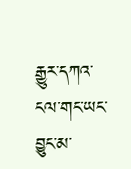རྒྱུར་དཀའ་ངལ་གང་ཡང་བྱུང་མ་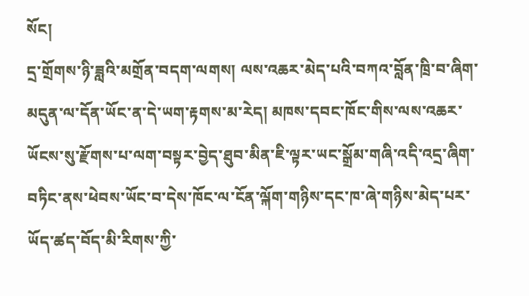སོང།
དྲ་གྲོགས་ཉི་ཟླའི་མགྲོན་བདག་ལགས། ལས་འཆར་མེད་པའི་བཀའ་བློན་ཁྲི་བ་ཞིག་མདུན་ལ་དོན་ཡོང་ན་དེ་ཡག་རྟགས་མ་རེད། མཁས་དབང་ཁོང་གིས་ལས་འཆར་ཡོངས་སུ་རྫོགས་པ་ལག་བསྟར་བྱེད་ཐུབ་མིན་ཇི་ལྟར་ཡང་སྒྲོམ་གཞི་འདི་འདྲ་ཞིག་བཏིང་ནས་ཕེབས་ཡོང་བ་དེས་ཁོང་ལ་ངོན་ལྐོག་གཉིས་དང་ཁ་ཞེ་གཉིས་མེད་པར་ཡོད་ཚད་བོད་མི་རིགས་ཀྱི་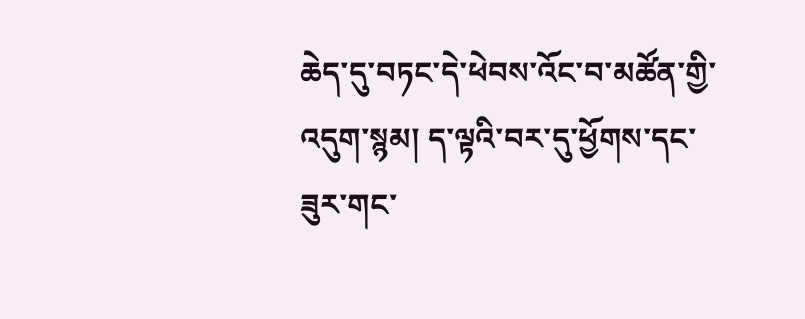ཆེད་དུ་བཏང་དེ་ཕེབས་འོང་བ་མཚོན་གྱི་འདུག་སྙམ། ད་ལྟའི་བར་དུ་ཕྱོགས་དང་ཟུར་གང་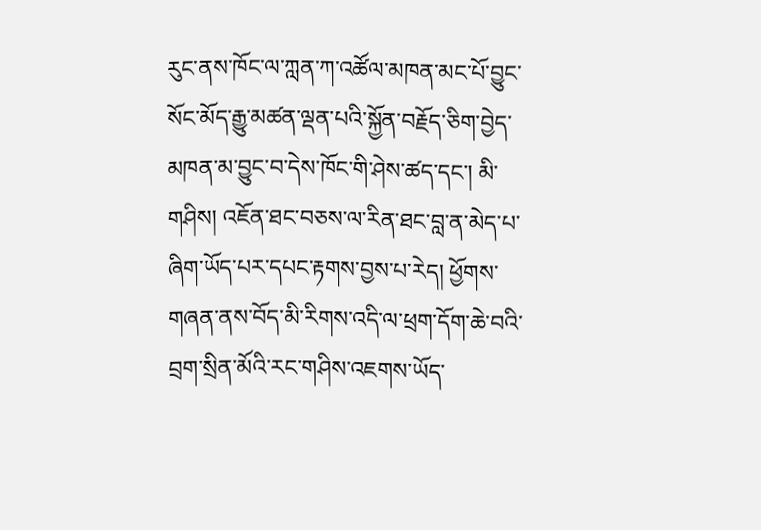རུང་ནས་ཁོང་ལ་ཀླན་ཀ་འཚོལ་མཁན་མང་པོ་བྱུང་སོང་མོད་རྒྱུ་མཚན་ལྡན་པའི་སྐྱོན་བརྗོད་ཅིག་བྱེད་མཁན་མ་བྱུང་བ་དེས་ཁོང་གི་ཤེས་ཚད་དང་། མི་གཤིས། འཇོན་ཐང་བཅས་ལ་རིན་ཐང་བླ་ན་མེད་པ་ཞིག་ཡོད་པར་དཔང་རྟགས་བྱས་པ་རེད། ཕྱོགས་གཞན་ནས་བོད་མི་རིགས་འདི་ལ་ཕྲག་དོག་ཆེ་བའི་བྲག་སྲིན་མོའི་རང་གཤིས་འཇགས་ཡོད་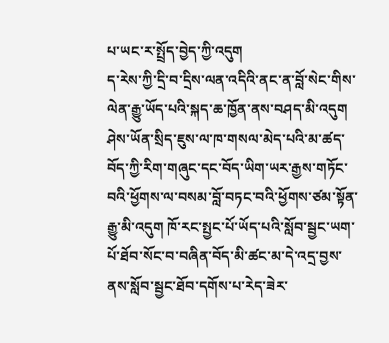པ་ཡང་ར་སྤྲོད་བྱེད་ཀྱི་འདུག
ད་རེས་ཀྱི་དྲི་བ་དྲིས་ལན་འདིའི་ནང་ན་བློ་སེང་གིས་ལེན་རྒྱུ་ཡོད་པའི་སྐད་ཆ་ཁྱོན་ནས་བཤད་མི་འདུག ཤེས་ཡོན་སྲིད་ཇུས་ལ་ཁ་གསལ་མེད་པའི་མ་ཚད་བོད་ཀྱི་རིག་གཞུང་དང་བོད་ཡིག་ཡར་རྒྱས་གཏོང་བའི་ཕྱོགས་ལ་བསམ་བློ་བཏང་བའི་ཕྱོགས་ཙམ་སྟོན་རྒྱུ་མི་འདུག ཁོ་རང་སྤྱང་པོ་ཡོད་པའི་སློབ་སྦྱང་ཡག་པོ་ཐོབ་སོང་བ་བཞིན་བོད་མི་ཚང་མ་དེ་འདྲ་བྱས་ནས་སློབ་སྦྱང་ཐོབ་དགོས་པ་རེད་ཟེར་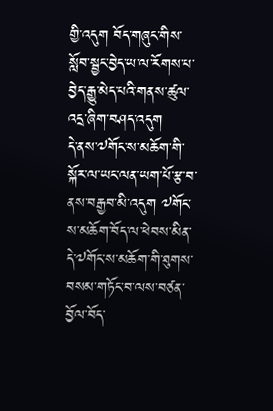གྱི་འདུག བོད་གཞུང་གིས་སློབ་སྦྱང་བྱེད་ཡ་ལ་རོགས་པ་བྱེད་རྒྱུ་མེད་པའི་གནས་ཚུལ་འདྲ་ཞིག་བཤད་འདུག
དེ་ནས་༧གོང་ས་མཆོག་གི་སྐོར་ལ་ཡང་ལན་ཡག་པོ་རྩ་བ་ནས་བརྒྱབ་མི་འདུག ༧གོང་ས་མཆོག་བོད་ལ་ཕེབས་མིན་དེ་༧གོང་ས་མཆོག་གི་ཐུགས་བསམ་གཏོང་བ་ལས་བཙན་བྱོལ་བོད་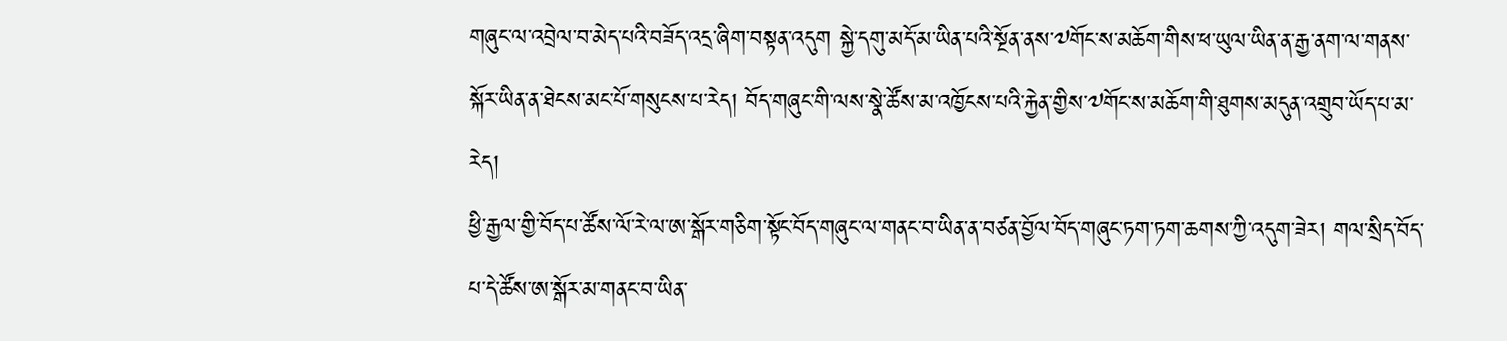གཞུང་ལ་འབྲེལ་བ་མེད་པའི་བཟོད་འདྲ་ཞིག་བསྟན་འདུག སྐྱེ་དགུ་མདོ་མ་ཡིན་པའི་སྔོན་ནས་༧གོང་ས་མཆོག་གིས་ཕ་ཡུལ་ཡིན་ན་རྒྱ་ནག་ལ་གནས་སྐོར་ཡིན་ན་ཐེངས་མང་པོ་གསུངས་པ་རེད། བོད་གཞུང་གི་ལས་སྣེ་ཚོས་མ་འཁྱོངས་པའི་རྐྱེན་གྱིས་༧གོང་ས་མཆོག་གི་ཐུགས་མདུན་འགྲུབ་ཡོད་པ་མ་རེད།
ཕྱི་རྒྱལ་གྱི་བོད་པ་ཚོས་ལོ་རེ་ལ་ཨ་སྒོར་གཅིག་སྟོང་བོད་གཞུང་ལ་གནང་བ་ཡིན་ན་བཙན་བྱོལ་བོད་གཞུང་ཏག་ཏག་ཆགས་ཀྱི་འདུག་ཟེར། གལ་སྲིད་བོད་པ་དེ་ཚོས་ཨ་སྒོར་མ་གནང་བ་ཡིན་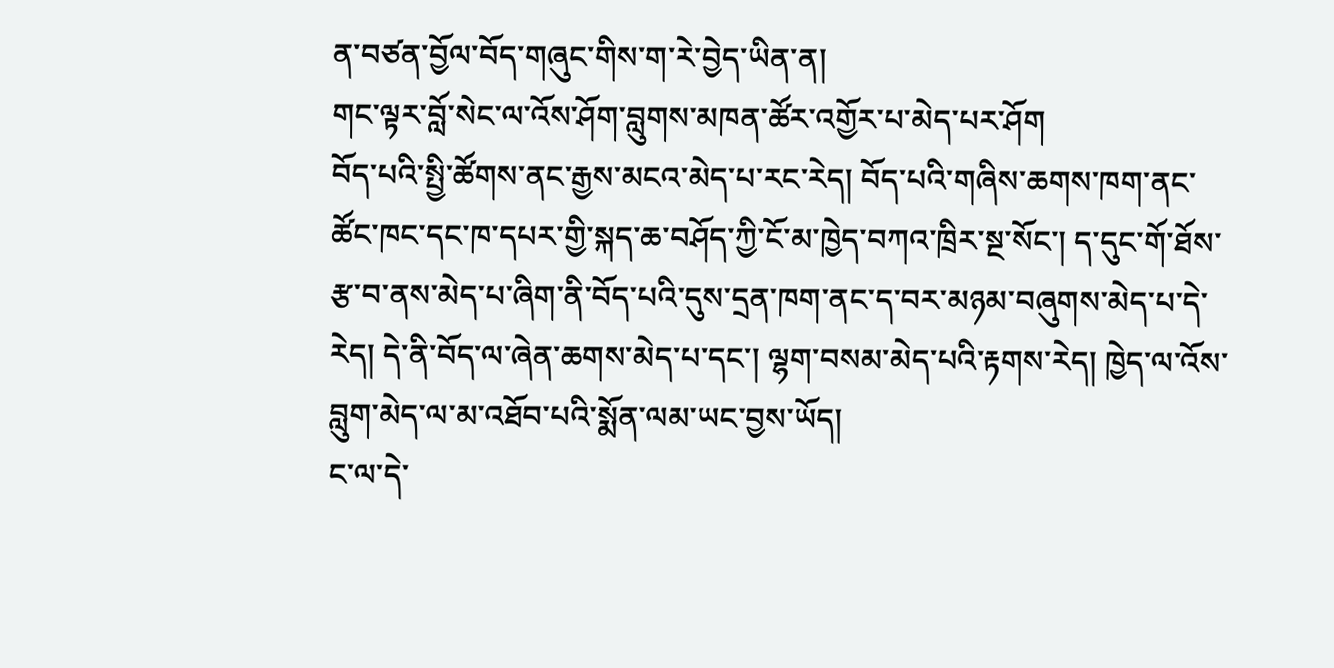ན་བཙན་བྱོལ་བོད་གཞུང་གིས་ག་རེ་བྱེད་ཡིན་ན།
གང་ལྟར་བློ་སེང་ལ་འོས་ཤོག་བླུགས་མཁན་ཚོར་འགྱོར་པ་མེད་པར་ཤོག
བོད་པའི་སྤྱི་ཚོགས་ནང་རྒྱས་མངའ་མེད་པ་རང་རེད། བོད་པའི་གཞིས་ཆགས་ཁག་ནང་ཚོང་ཁང་དང་ཁ་དཔར་གྱི་སྐད་ཆ་བཤོད་ཀྱི་ངོ་མ་ཁྱེད་བཀའ་ཁྲིར་སྔ་སོང་། ད་དུང་གོ་ཐོས་རྩ་བ་ནས་མེད་པ་ཞིག་ནི་བོད་པའི་དུས་དྲན་ཁག་ནང་ད་བར་མཉམ་བཞུགས་མེད་པ་དེ་རེད། དེ་ནི་བོད་ལ་ཞེན་ཆགས་མེད་པ་དང་། ལྷག་བསམ་མེད་པའི་རྟགས་རེད། ཁྱེད་ལ་འོས་བླུག་མེད་ལ་མ་འཐོབ་པའི་སྨོན་ལམ་ཡང་བྱས་ཡོད།
ང་ལ་དེ་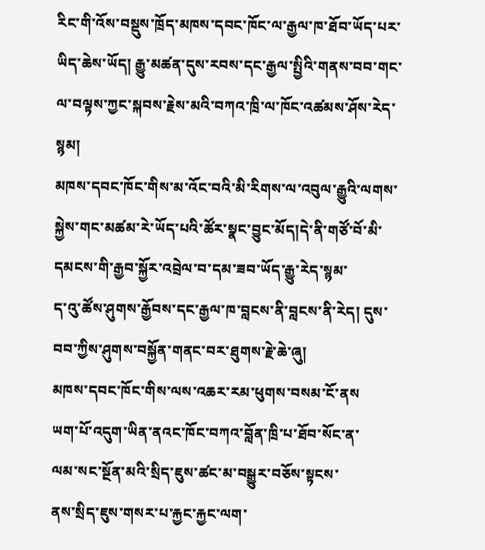རིང་གི་འོས་བསྡུས་ཁྲོད་མཁས་དབང་ཁོང་ལ་རྒྱལ་ཁ་ཐོབ་ཡོད་པར་ཡིད་ཆེས་ཡོད། རྒྱུ་མཚན་དུས་རབས་དང་རྒྱལ་སྤྱིའི་གནས་བབ་གང་ལ་བལྟས་ཀྱང་སྐབས་རྗེས་མའི་བཀའ་ཁྲི་ལ་ཁོང་འཚམས་ཤོས་རེད་སྙམ།
མཁས་དབང་ཁོང་གིས་མ་འོང་བའི་མི་རིགས་ལ་འབུལ་རྒྱུའི་ལགས་སྐྱེས་གང་མཚམ་རེ་ཡོད་པའི་ཚོར་སྣང་བྱུང་མོད།དེ་ནི་གཙོ་བོ་མི་དམངས་གི་རྒྱབ་སྐྱོར་འབྲེལ་བ་དམ་ཟབ་ཡོད་རྒྱུ་རེད་སྙམ་
ད་འུ་ཚོས་ཤུགས་རྒྱོབས་དང་རྒྱལ་ཁ་བླངས་ནི་བླངས་ནི་རེད། དུས་བབ་ཀྱིས་ཤུགས་བསྐྱོན་གནང་བར་ཐུགས་རྗེ་ཆེ་ཞུ།
མཁས་དབང་ཁོང་གིས་ལས་འཆར་རམ་ཕུགས་བསམ་ངོ་ནས
ཡག་པོ་འདུག་ཡིན་ནའང་ཁོང་བཀའ་བློན་ཁྲི་པ་ཐོབ་སོང་ན་
ལམ་སང་སྔོན་མའི་སྲིད་ཇུས་ཚང་མ་བསྒྱུར་བཅོས་སྟངས་
ནས་སྲིད་ཇུས་གསར་པ་རྐྱང་རྐྱང་ལག་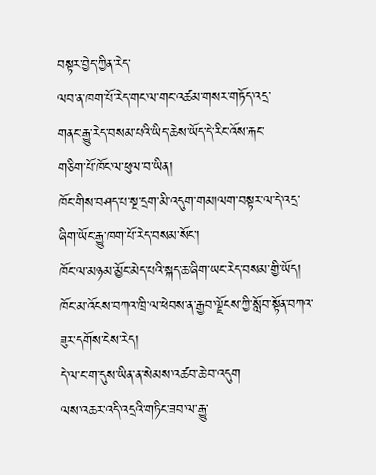བསྟར་བྱེད་ཀྱིན་རེད་
ལབ་ན་ཁག་པོ་རེད་གང་ལ་གང་འཚམ་གསར་གཏོད་འདྲ་
གནང་རྒྱུ་རེད་བསམ་པའི་ཡིད་ཆེས་ཡོད་དེ་རིང་འོས་རྐང་
གཅིག་པོ་ཁོང་ལ་ཕུལ་བ་ཡིན།
ཁོང་གིས་བཤད་པ་སྔ་དྲག་མི་འདུག་གམ།ལག་བསྟར་ལ་དེ་འདྲ་ཞིག་ཡོང་རྒྱུ་ཁག་པོ་རེད་བསམ་སོང་།
ཁོང་ལ་མཉམ་མྱོང་མེད་པའི་སྐད་ཆ་ཞིག་ཡང་རེད་བསམ་གྱི་ཡོད།
ཁོང་མ་འོངས་བཀའ་ཁྲི་ལ་ཕེབས་ན་རྒྱབ་ལྗོངས་ཀྱི་སློབ་སྟོན་བཀའ་ཟུར་དགོས་ངེས་རེད།
དེ་ལ་ང་ག་དུས་ཡིན་ན་སེམས་འཚབ་ཆེ་བ་འདུག
ལས་འཆར་འདི་འདྲའི་གཏིང་ཟབ་ལ་རྒྱུ་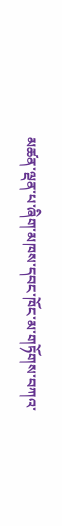མཚན་ལྡན་པ་ཞིག་མཁས་དབང་ཁོང་མ་གཏོགས་བཀའ་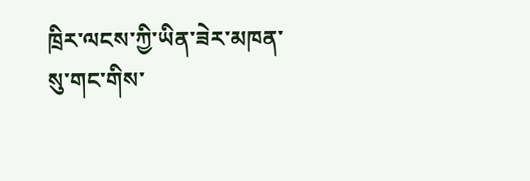ཁྲིར་ལངས་ཀྱི་ཡིན་ཟེར་མཁན་སུ་གང་གིས་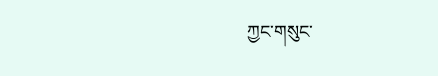ཀྱང་གསུང་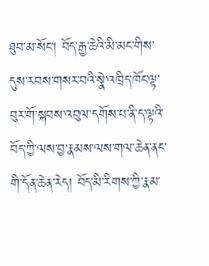ཐུབ་མ་སོང་། བོད་རྒྱ་ཆེའི་མི་མང་གིས་དུས་རབས་གསར་བའི་སྣེ་འཁྲིད་ཁོང་ལྟ་བུར་གོ་སྐབས་འབུལ་དགོས་པ་ནི་ད་ལྟའི་བོད་ཀྱི་ལས་བྱ་རྣམས་ལས་གལ་ཆེན་ནང་གི་དོན་ཆེན་རེད། བོད་མི་རིགས་ཀྱི་རྣམ་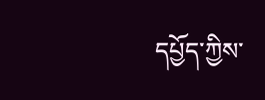དཔྱོད་ཀྱིས་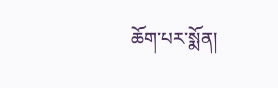ཆོག་པར་སྨོན།